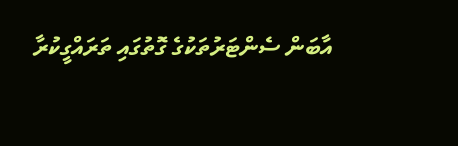އާބަން ސެންޓަރުތަކުގެ ގޮތުގައި ތަރައްގީކުރާ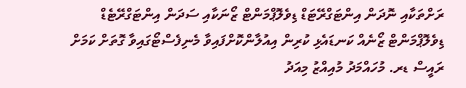ރަށްތަކާއި ނޮދަން އިންޓަގްރޭޓަޑް ޑިވެލޮޕްމަންޓް ޒޯނަކާއި ސަދަން އިންޓަގްރޭޓެޑް ޑިވެލޮޕްމަންޓް ޒޯނެއް ކަނޑައެޅި ކުރިން އިއުލާންކޮށްފައިވާ މެނިފެސްޓޯގައިވާ ގޮތަށް ކަމަށް ރައީސް ޑރ. މުހައްމަދު މުއިއްޒު މިއަދު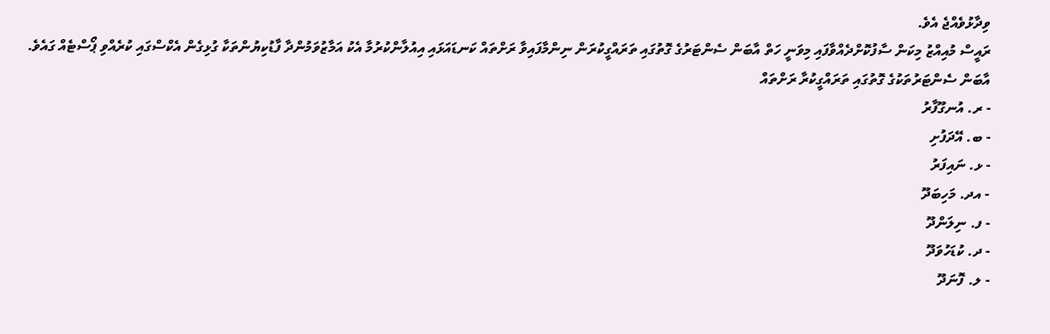ވިދާޅުވެއްޖެ އެވެ.
ރައީސް މުއިއްޒު މިކަން ސާފުކޮށްދެއްވާފައި މިވަނީ ހަތް އާބަން ސެންޓަރުގެ ގޮތުގައި ތަރައްގީކުރަން ނިންމާފައިވާ ރަށްތައް ކަނޑައަޅައި އިއުލާންކުރުމާ އެކު އަމާޒުވަމުންދާ ފާޑުކިޔުންތަކާ ގުޅިގެން އެކްސްގައި ކުރެއްވި ޕޯސްޓެއް ގައެވެ.
އާބަން ސެންޓަރުތަކުގެ ގޮތުގައި ތަރައްގީކުރާ ރަށްތައް
- ރ. އުނގޫފާރު
- ބ. އޭދަފުށި
- ޅ. ނައިފަރު
- އދ. މަހިބަދޫ
- ފ. ނިލަންދޫ
- ދ. ކުޑަހުވަދޫ
- ލ. ފޮނަދޫ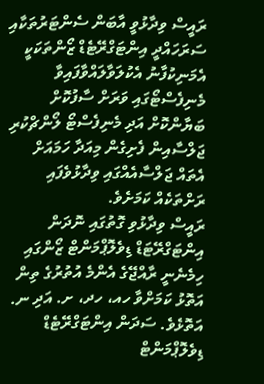ރައީސް ވިދާޅުވީ އާބަން ސެންޓަރުތަކާއި ސަރަހައްދީ އިންޓަގްރޭޓެޑް ޒޯންތަކަކީ އެމަނިކުފާނު އެކުލަވާލައްވާފައިވާ މެނިފެސްޓޯގައި ވަރަށް ސާފުކޮށް ބަޔާންކޮށް އަދި މެނިފެސްޓޯ ލޯންޗްކުރި ޖަލްސާއިން ފެށިގެން މިއަދާ ހަމައަށް އެތައް ޖަލްސާއެއްގައި ވިދާޅުވެފައި ރަށްތަކެއް ކަމަށެވެ.
ރައީސް ވިދާޅުވި ގޮތުގައި ނޮދަން އިންޓަގްރޭޓަޑް ޑިވެލޮޕްމަންޓް ޒޯންގައި ހިމެނެނީ ރާއްޖޭގެ އެންމެ އުތުރުގެ ތިން އަތޮޅު ކަމަށްވާ ހއ، ހދ، ށ. އަދި ނ. އަތޮޅެވެ. ސަދަން އިންޓަގްރޭޓެޑް ޑިވެލޮޕްމަންޓް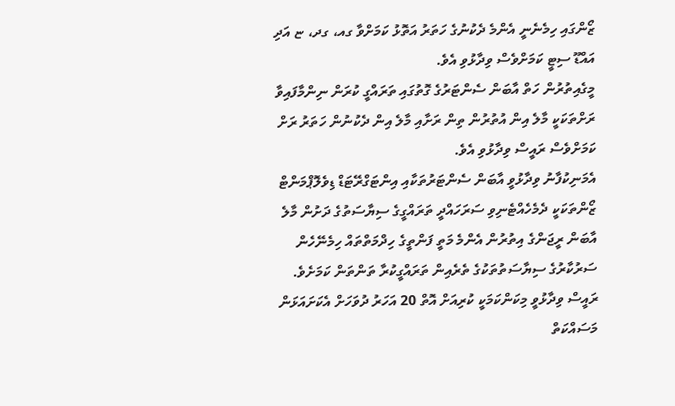ޒޯންގައި ހިމެނެނީ އެންމެ ދެކުނުގެ ހަތަރު އަތޮޅު ކަމަށްވާ ގއ، ގދ، ޏ އަދި އައްޑޫ ސިޓީ ކަމަށްވެސް ވިދާޅުވި އެވެ.
މީގެއިތުރުން ހަތް އާބަން ސެންޓަރުގެ ގޮތުގައި ތަރައްގީ ކުރަން ނިންމާފައިވާ ރަށްތަކަކީ މާލެ އިން އުތުރުން ތިން ރަށާއި މާލެ އިން ދެކުނުން ހަތަރު ރަށް ކަމަށްވެސް ރައީސް ވިދާޅުވި އެވެ.
އެމަނިކުފާނު ވިދާޅުވީ އާބަން ސެންޓަރުތަކާއި އިންޓަގްރޭޓަޑް ޑިވެލޮޕްމަންޓް ޒޯންތަކަކީ ދެމެހެއްޓެނިވި ސަރަހައްދީ ތަރައްގީގެ ސިޔާސަތުގެ ދަށުން މާލެ އާބަން ރީޖަންގެ އިތުރުން އެންމެ މަތީ ފަންތީގެ ހިދްމަތްތައް ހިމެނޭހެން ސަރުކާރުގެ ސިޔާސަތުތަކުގެ ތެރެއިން ތަރައްގީކުރާ ތަންތަން ކަމަށެވެ.
ރައީސް ވިދާޅުވީ މިކަންކަމަކީ ކުރިއަށް އޮތް 20 އަހަރު ދުވަހަށް އެކަށައަޅަން މަސައްކަތް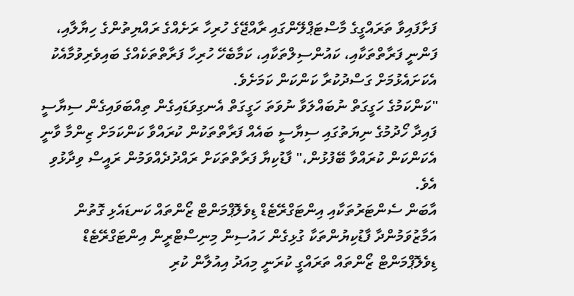ފަށާފައިވާ ތަރައްގީގެ މާސްޓަޕްލޭންގައި ރާއްޖޭގެ ހުރިހާ ރަށެއްގެ ރައްޔިތުންގެ ހިޔާލާއި، ފަންނީ ފަރާތްތަކާއި، ކައުންސިލްތަކާއި، ކަމާބެހޭ ހުރިހާ ފަރާތްތަކެއްގެ ބައިވެރިވުމާއެކު އެކަށައެޅުމަށް ގަސްދުކުރާ ކަންކަން ކަމަށެވެ.
"ކަންކަމުގެ ހަގީގަތް ނުބައްލަވާ ނުވަތަ ހަގީގަތް އެނގިވަޑައިގެން ތިއްބަވައިގެން ސިޔާސީ ފައިދާ ހޯދުމުގެ ނިޔަތުގައި ސިޔާސީ ބައެއް ފަރާތްތަކުން ކުރައްވާ ކަންކަމަށް ޒިންމާ ވާނީ އެކަންކަން ކުރައްވާ ބޭފުޅުން،" ފާޑުކިޔާ ފަރާތްތަކަށް ރައްދުދެއްވަމުން ރައީސް ވިދާޅުވި އެވެ.
އާބަން ސެންޓަރުތަކާއި އިންޓަގްރޭޓެޑް ޑިވެލޮޕްމަންޓް ޒޯންތައް ކަނޑައެޅި ގޮތުން އަމާޒުވަމުންދާ ފާޑުކިޔުންތަކާ ގުޅިގެން ހައުސިން މިނިސްޓްރީން އިންޓަގްރޭޓެޑް ޑިވެލޮޕްމަންޓް ޒޯންތައް ތަރައްގީ ކުރަނީ މިއަދު އިއުލާން ކުރި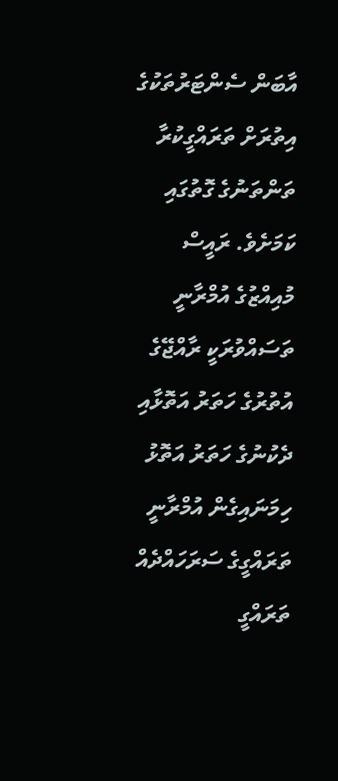އާބަން ސެންޓަރުތަކުގެ އިތުރަށް ތަރައްގީކުރާ ތަންތަނުގެ ގޮތުގައި ކަމަށެވެ. ރައީސް މުއިއްޒުގެ އުމްރާނީ ތަސައްވުރަކީ ރާއްޖޭގެ އުތުރުގެ ހަތަރު އަތޮޅާއި ދެކުނުގެ ހަތަރު އަތޮޅު ހިމަނައިގެން އުމްރާނީ ތަރައްގީގެ ސަރަހައްދެއް ތަރައްގީ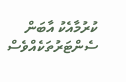ކުރުމާއެކު އާބަން ސެންޓަރުތަކެއްވެސް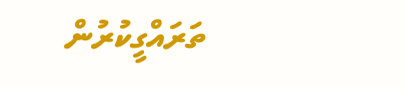ތަރައްގީކުރުން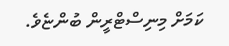ކަމަށް މިނިސްޓްރީން ބުންޏެވެ.